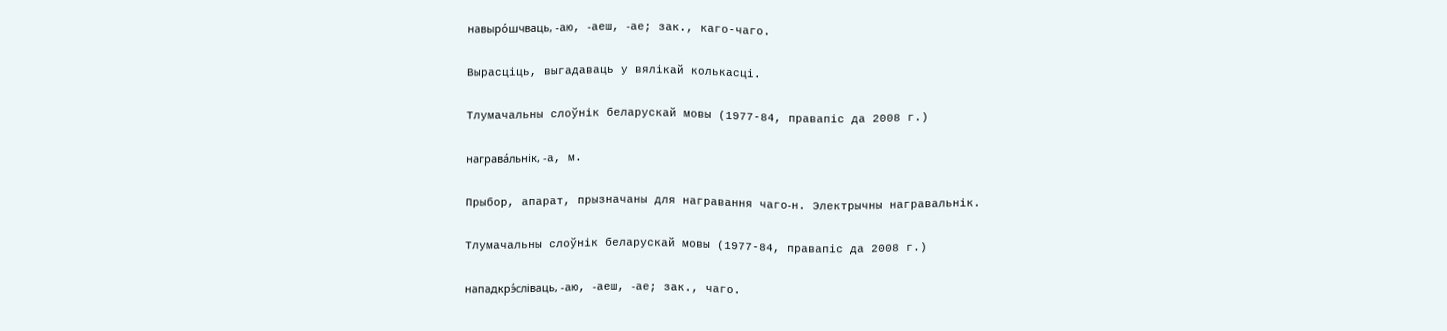навыро́шчваць, ‑аю, ‑аеш, ‑ае; зак., каго-чаго.

Вырасціць, выгадаваць у вялікай колькасці.

Тлумачальны слоўнік беларускай мовы (1977-84, правапіс да 2008 г.)

награва́льнік, ‑а, м.

Прыбор, апарат, прызначаны для награвання чаго‑н. Электрычны награвальнік.

Тлумачальны слоўнік беларускай мовы (1977-84, правапіс да 2008 г.)

нападкрэ́сліваць, ‑аю, ‑аеш, ‑ае; зак., чаго.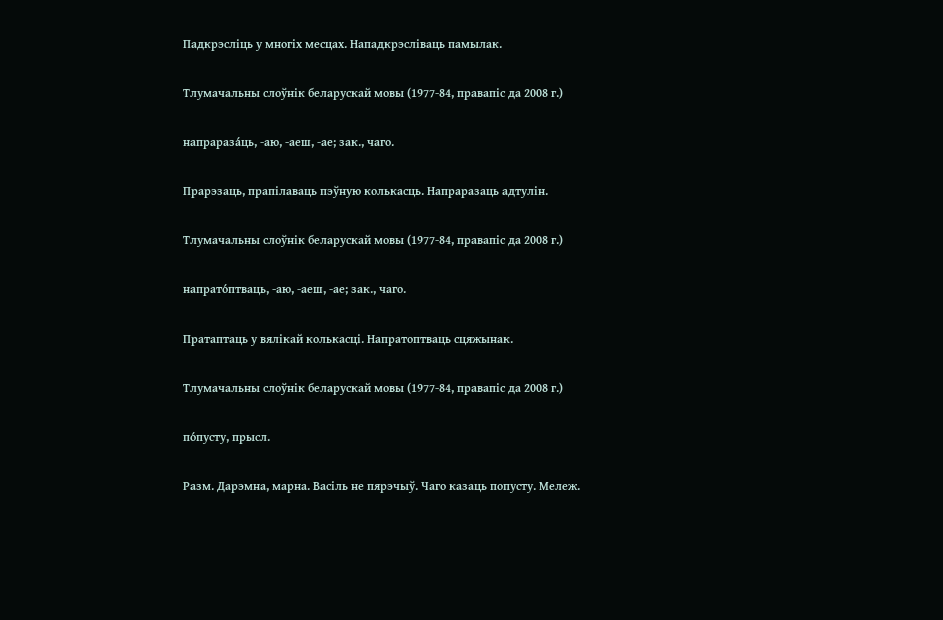Падкрэсліць у многіх месцах. Нападкрэсліваць памылак.

Тлумачальны слоўнік беларускай мовы (1977-84, правапіс да 2008 г.)

напрараза́ць, ‑аю, ‑аеш, ‑ае; зак., чаго.

Прарэзаць, прапілаваць пэўную колькасць. Напраразаць адтулін.

Тлумачальны слоўнік беларускай мовы (1977-84, правапіс да 2008 г.)

напрато́птваць, ‑аю, ‑аеш, ‑ае; зак., чаго.

Пратаптаць у вялікай колькасці. Напратоптваць сцяжынак.

Тлумачальны слоўнік беларускай мовы (1977-84, правапіс да 2008 г.)

по́пусту, прысл.

Разм. Дарэмна, марна. Васіль не пярэчыў. Чаго казаць попусту. Мележ.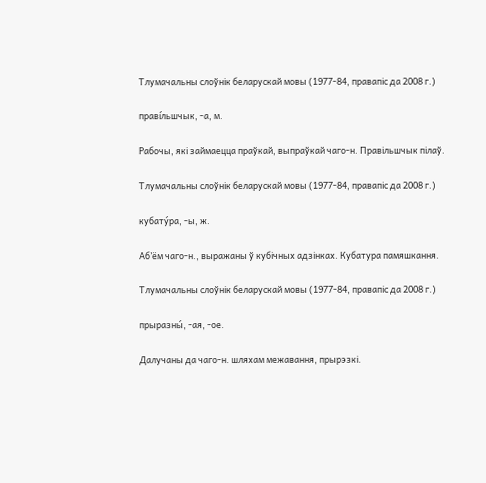Тлумачальны слоўнік беларускай мовы (1977-84, правапіс да 2008 г.)

праві́льшчык, ‑а, м.

Рабочы, які займаецца праўкай, выпраўкай чаго‑н. Правільшчык пілаў.

Тлумачальны слоўнік беларускай мовы (1977-84, правапіс да 2008 г.)

кубату́ра, ‑ы, ж.

Аб’ём чаго‑н., выражаны ў кубічных адзінках. Кубатура памяшкання.

Тлумачальны слоўнік беларускай мовы (1977-84, правапіс да 2008 г.)

прыразны́, ‑ая, ‑ое.

Далучаны да чаго‑н. шляхам межавання, прырэзкі.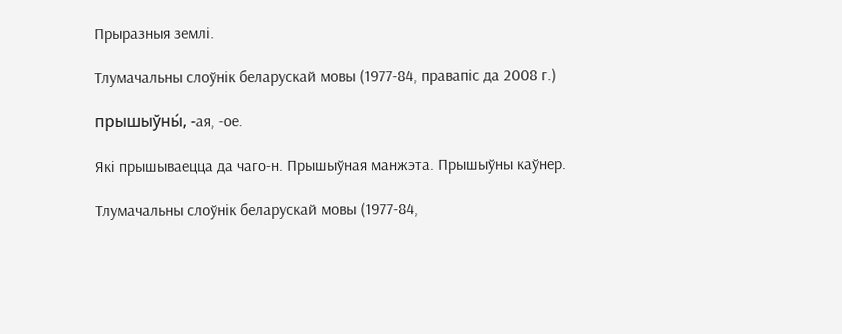Прыразныя землі.

Тлумачальны слоўнік беларускай мовы (1977-84, правапіс да 2008 г.)

прышыўны́, ‑ая, ‑ое.

Які прышываецца да чаго‑н. Прышыўная манжэта. Прышыўны каўнер.

Тлумачальны слоўнік беларускай мовы (1977-84,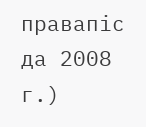правапіс да 2008 г.)